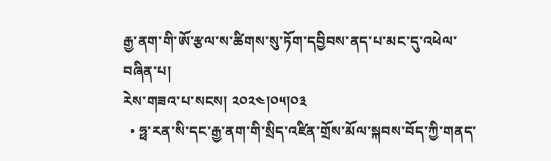རྒྱ་ནག་གི་ཨོ་རྩལ་ས་ཚིགས་སུ་ཏོག་དབྱིབས་ནད་པ་མང་དུ་འཕེལ་བཞིན་པ།
རེས་གཟའ་པ་སངས། ༢༠༢༤།༠༥།༠༣
  • ཧྥ་རན་སི་དང་རྒྱ་ནག་གི་སྲིད་འཛིན་གྲོས་མོལ་སྐབས་བོད་ཀྱི་གནད་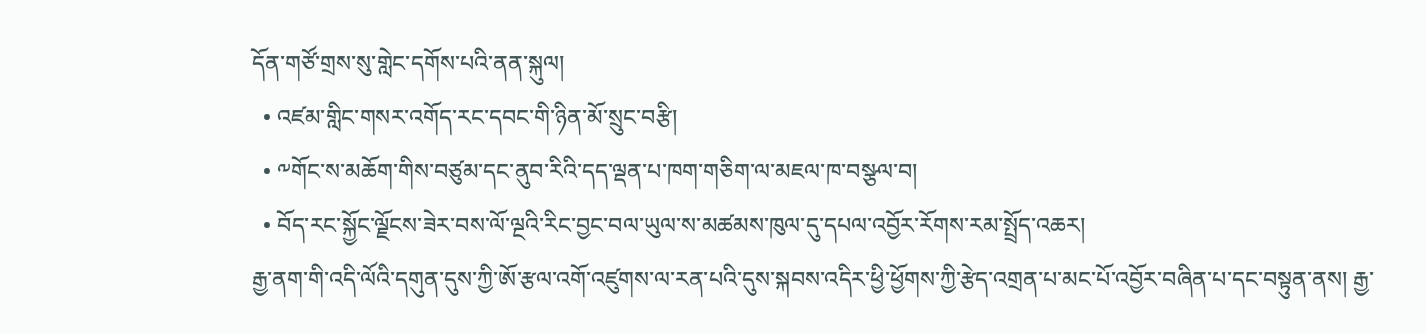དོན་གཙོ་གྲས་སུ་གླེང་དགོས་པའི་ནན་སྐུལ།
  • འཛམ་གླིང་གསར་འགོད་རང་དབང་གི་ཉིན་མོ་སྲུང་བརྩི།
  • ༸གོང་ས་མཆོག་གིས་བཙུམ་དང་ནུབ་རིའི་དད་ལྡན་པ་ཁག་གཅིག་ལ་མཇལ་ཁ་བསྩལ་བ།
  • བོད་རང་སྐྱོང་ལྗོངས་ཟེར་བས་ལོ་ལྔའི་རིང་བྱང་བལ་ཡུལ་ས་མཚམས་ཁུལ་དུ་དཔལ་འབྱོར་རོགས་རམ་སྤྲོད་འཆར།
རྒྱ་ནག་གི་འདི་ལོའི་དགུན་དུས་ཀྱི་ཨོ་རྩལ་འགོ་འཛུགས་ལ་རན་པའི་དུས་སྐབས་འདིར་ཕྱི་ཕྱོགས་ཀྱི་རྩེད་འགྲན་པ་མང་པོ་འབྱོར་བཞིན་པ་དང་བསྟུན་ནས། རྒྱ་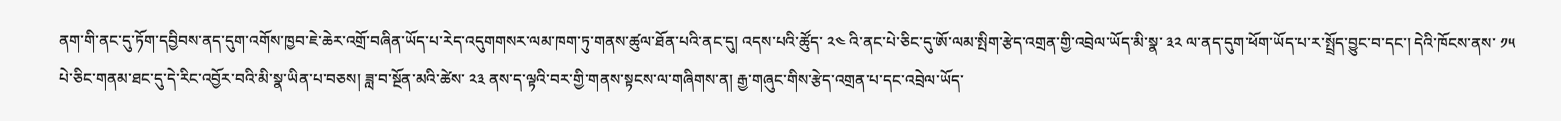ནག་གི་ནང་དུ་ཏོག་དབྱིབས་ནད་དུག་འགོས་ཁྱབ་ཇེ་ཆེར་འགྲོ་བཞིན་ཡོད་པ་རེད་འདུགགསར་ལམ་ཁག་ཏུ་གནས་ཚུལ་ཐོན་པའི་ནང་དུ། འདས་པའི་ཚོུད་ ༢༤ འི་ནང་པེ་ཅིང་དུ་ཨོ་ལམ་སྤིག་རྩེད་འགྲན་གྱི་འབྲེལ་ཡོད་མི་སྣ་ ༣༢ ལ་ནད་དུག་ཕོག་ཡོད་པ་ར་སྤྲོད་བྱུང་བ་དང་། དེའི་ཁོངས་ནས་ ༡༥ པེ་ཅིང་གནམ་ཐང་དུ་དེ་རིང་འབྱོར་བའི་མི་སྣ་ཡིན་པ་བཅས། ཟླ་བ་སྔོན་མའི་ཚེས་ ༢༣ ནས་ད་ལྟའི་བར་གྱི་གནས་སྟངས་ལ་གཞིགས་ན། རྒྱ་གཞུང་གིས་རྩེད་འགྲན་པ་དང་འབྲེལ་ཡོད་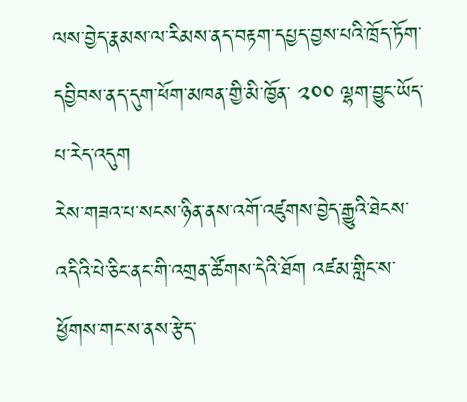ལས་བྱེད་རྣམས་ལ་རིམས་ནད་བརྟག་དཔྱད་བྱས་པའི་ཁྲོད་ཏོག་དབྱིབས་ནད་དུག་ཕོག་མཁན་གྱི་མི་ཁྱོན་ ༢༠༠ ལྷག་བྱུང་ཡོད་པ་རེད་འདུག
རེས་གཟའ་པ་སངས་ཉིན་ནས་འགོ་འཛུགས་བྱེད་རྒྱུའི་ཐེངས་འདིའི་པེ་ཅིང་ནང་གི་འགྲན་ཚོགས་དེའི་ཐོག འཛམ་གླིང་ས་ཕྱོགས་གང་ས་ནས་རྩེད་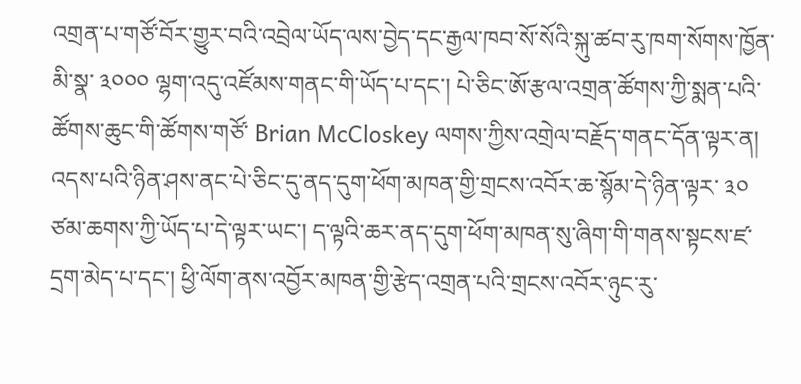འགྲན་པ་གཙོ་བོར་གྱུར་བའི་འབྲེལ་ཡོད་ལས་བྱེད་དང་རྒྱལ་ཁབ་སོ་སོའི་སྐུ་ཚབ་རུ་ཁག་སོགས་ཁྱོན་མི་སྣ་ ༣༠༠༠ ལྷག་འདུ་འཛོམས་གནང་གི་ཡོད་པ་དང་། པེ་ཅིང་ཨོ་རྩལ་འགྲན་ཚོགས་ཀྱི་སྨན་པའི་ཚོགས་ཆུང་གི་ཚོགས་གཙོ་ Brian McCloskey ལགས་ཀྱིས་འགྲེལ་བརྗོད་གནང་དོན་ལྟར་ན། འདས་པའི་ཉིན་ཤས་ནང་པེ་ཅིང་དུ་ནད་དུག་ཕོག་མཁན་གྱི་གྲངས་འབོར་ཆ་སྙོམ་དེ་ཉིན་ལྟར་ ༣༠ ཙམ་ཆགས་ཀྱི་ཡོད་པ་དེ་ལྟར་ཡང་། ད་ལྟའི་ཆར་ནད་དུག་ཕོག་མཁན་སུ་ཞིག་གི་གནས་སྟངས་ཛ་དྲག་མེད་པ་དང་། ཕྱི་ལོག་ནས་འབྱོར་མཁན་གྱི་རྩེད་འགྲན་པའི་གྲངས་འབོར་ཉུང་རུ་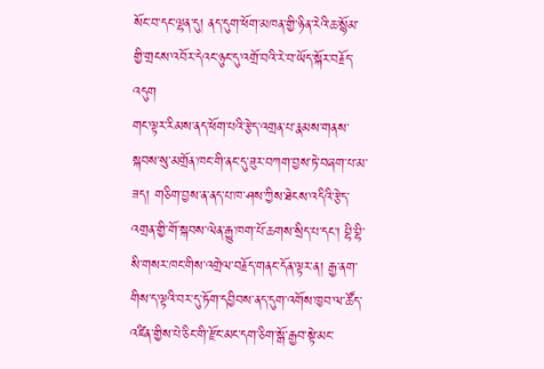སོང་བ་དང་ལྷན་དུ། ནད་དུག་ཕོག་མཁན་གྱི་ཉིན་རེའི་ཆ་སྙོམ་གྱི་གྲངས་འབོར་དེའང་ཉུང་དུ་འགྲོ་བའི་རེ་བ་ཡོད་སྐོར་བརྗོད་འདུག
གང་ལྟར་རིམས་ནད་ཕོག་པའི་རྩེད་འགྲན་པ་རྣམས་གནས་སྐབས་སུ་མགྲོན་ཁང་གི་ནང་དུ་ཟུར་བཀག་བྱས་ཏེ་བཞག་པ་མ་ཟད། གཅིག་བྱས་ན་ནད་པ་ཁ་ཤས་ཀྱིས་ཐེངས་འདིའི་རྩེད་འགྲན་གྱི་གོ་སྐབས་ལེན་རྒྱུ་ཁག་པོ་ཆགས་སྲིད་པ་དང་། བྷི་བྷི་སི་གསར་ཁང་གིས་འགྲེལ་བརྗོད་གནང་དོན་ལྟར་ན། རྒྱ་ནག་གིས་ད་ལྟའི་བར་དུ་ཏོག་དབྱིབས་ནད་དུག་འགོས་ཁྱབ་ལ་ཚོད་འཛིན་གྱིས་པེ་ཅིང་གི་རྫོང་མང་དག་ཅིག་སྒོ་རྒྱབ་སྟེ་མང་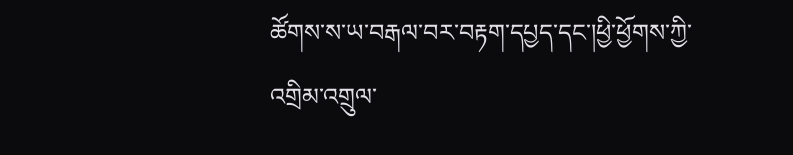ཚོགས་ས་ཡ་བརྒལ་བར་བརྟག་དཔྱད་དང་།ཕྱི་ཕྱོགས་ཀྱི་འགྲིམ་འགྲུལ་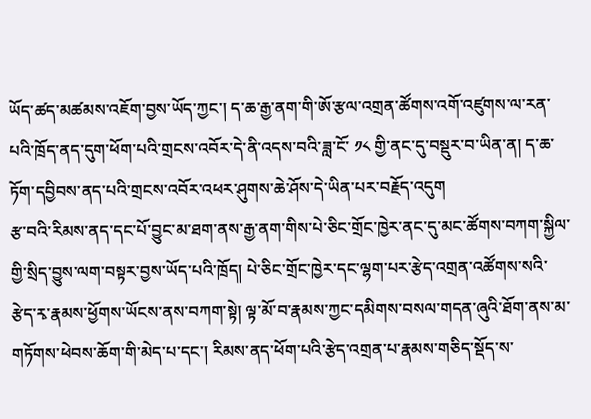ཡོད་ཚད་མཚམས་འཇོག་བྱས་ཡོད་ཀྱང་། ད་ཆ་རྒྱ་ནག་གི་ཨོ་རྩལ་འགྲན་ཚོགས་འགོ་འཛུགས་ལ་རན་པའི་ཁྲོད་ནད་དུག་ཕོག་པའི་གྲངས་འབོར་དེ་ནི་འདས་བའི་ཟླ་ངོ་ ༡༨ གྱི་ནང་དུ་བསྡུར་བ་ཡིན་ན། ད་ཆ་ཏོག་དབྱིབས་ནད་པའི་གྲངས་འབོར་འཕར་ཤུགས་ཆེ་ཤོས་དེ་ཡིན་པར་བརྗོད་འདུག
རྩ་བའི་རིམས་ནད་དང་པོ་བྱུང་མ་ཐག་ནས་རྒྱ་ནག་གིས་པེ་ཅིང་གྲོང་ཁྱེར་ནང་དུ་མང་ཚོགས་བཀག་སྐྱིལ་གྱི་སྲིད་བྱུས་ལག་བསྟར་བྱས་ཡོད་པའི་ཁྲོད། པེ་ཅིང་གྲོང་ཁྱེར་དང་ལྷག་པར་རྩེད་འགྲན་འཚོགས་སའི་རྩེད་རྭ་རྣམས་ཕྱོགས་ཡོངས་ནས་བཀག་སྟེ། ལྟ་མོ་བ་རྣམས་ཀྱང་དམིགས་བསལ་གདན་ཞུའི་ཐོག་ནས་མ་གཏོགས་ཕེབས་ཆོག་གི་མེད་པ་དང་། རིམས་ནད་ཕོག་པའི་རྩེད་འགྲན་པ་རྣམས་གཅིད་སྡོད་ས་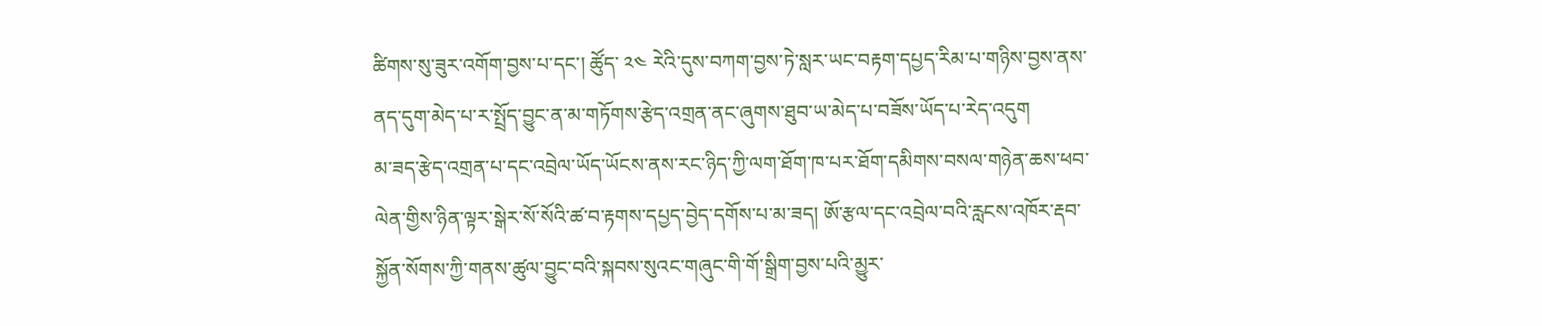ཚིགས་སུ་ཟུར་འགོག་བྱས་པ་དང་། ཚོུད་ ༢༤ རེའི་དུས་བཀག་བྱས་ཏེ་སླར་ཡང་བརྟག་དཔྱད་རིམ་པ་གཉིས་བྱས་ནས་ནད་དུག་མེད་པ་ར་སྤྲོད་བྱུང་ན་མ་གཏོགས་རྩེད་འགྲན་ནང་ཞུགས་ཐུབ་ཡ་མེད་པ་བཟོས་ཡོད་པ་རེད་འདུག
མ་ཟད་རྩེད་འགྲན་པ་དང་འབྲེལ་ཡོད་ཡོངས་ནས་རང་ཉིད་ཀྱི་ལག་ཐོག་ཁ་པར་ཐོག་དམིགས་བསལ་གཉེན་ཆས་ཕབ་ལེན་གྱིས་ཉིན་ལྟར་སྒེར་སོ་སོའི་ཚ་བ་རྟགས་དཔྱད་བྱེད་དགོས་པ་མ་ཟད། ཨོ་རྩལ་དང་འབྲེལ་བའི་རླངས་འཁོར་རྡབ་སྐྱོན་སོགས་ཀྱི་གནས་ཚུལ་བྱུང་བའི་སྐབས་སུའང་གཞུང་གི་གོ་སྒྲིག་བྱས་པའི་མྱུར་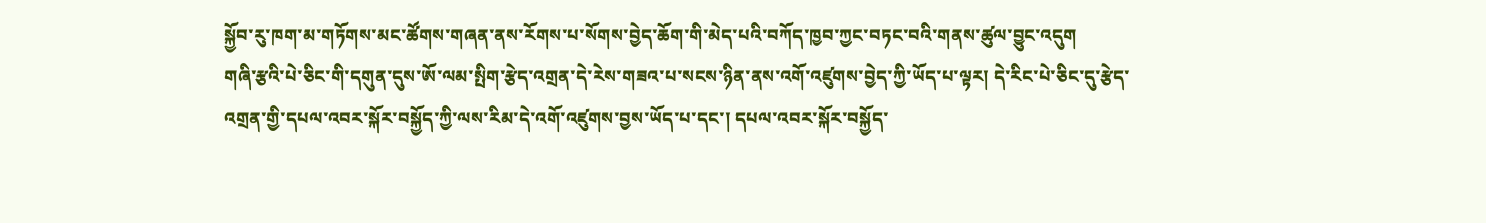སྐྱོབ་རུ་ཁག་མ་གཏོགས་མང་ཚོགས་གཞན་ནས་རོགས་པ་སོགས་བྱེད་ཆོག་གི་མེད་པའི་བཀོད་ཁྱབ་ཀྱང་བཏང་བའི་གནས་ཚུལ་བྱུང་འདུག
གཞི་རྩའི་པེ་ཅིང་གི་དགུན་དུས་ཨོ་ལམ་སྤིག་རྩེད་འགྲན་དེ་རེས་གཟའ་པ་སངས་ཉིན་ནས་འགོ་འཛུགས་བྱེད་ཀྱི་ཡོད་པ་ལྟར། དེ་རིང་པེ་ཅིང་དུ་རྩེད་འགྲན་གྱི་དཔལ་འབར་སྐོར་བསྐྱོད་ཀྱི་ལས་རིམ་དེ་འགོ་འཛུགས་བྱས་ཡོད་པ་དང་། དཔལ་འབར་སྐོར་བསྐྱོད་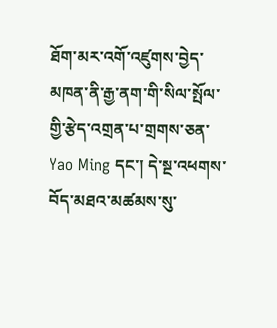ཐོག་མར་འགོ་འཛུགས་བྱེད་མཁན་ནི་རྒྱ་ནག་གི་སིལ་སྤོལ་གྱི་རྩེད་འགྲན་པ་གྲགས་ཅན་ Yao Ming དང་། དེ་སྔ་འཕགས་བོད་མཐའ་མཚམས་སུ་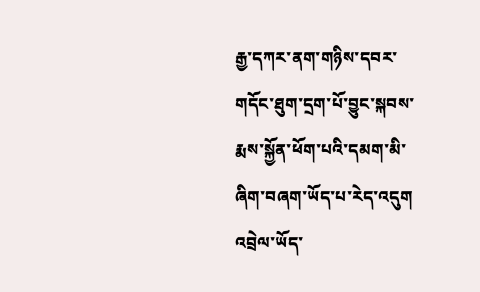རྒྱ་དཀར་ནག་གཉིས་དབར་གདོང་ཐུག་དྲག་པོ་བྱུང་སྐབས་རྨས་སྐྱོན་ཕོག་པའི་དམག་མི་ཞིག་བཞག་ཡོད་པ་རེད་འདུག
འབྲེལ་ཡོད་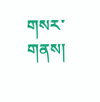གསར་གནས།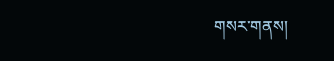གསར་གནས།